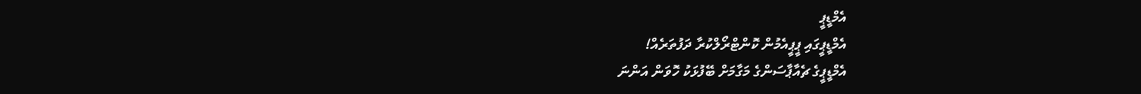އެމްޑީޕީ
އެމްޑީޕީގައި ޕީޕީއެމުން ކޮންޓްރޯލްކުރާ ދަފުތަރެއް!
އެމްޑީޕީގެ ޗެއާޕާސަންގެ މަގާމަށް ބޭފުޅަކު ހޮވަން އަންނަ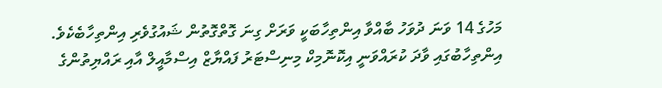މަހުގެ 14 ވަނަ ދުވަހު ބާއްވާ އިންތިހާބަކީ ވަރަށް ގިނަ ގޮތްގޮތުން ޝައުގުވެރި އިންތިހާބެކެވެ. އިންތިހާބުގައި ވާދަ ކުރައްވަނީ އިކޮނޮމިކް މިނިސްޓަރު ފައްޔާޒް އިސްމާއީލް އާއި ރައްޔިތުންގެ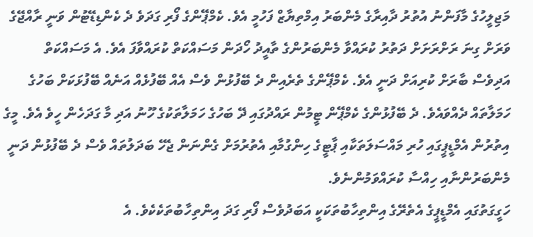މަޖިލީހުގެ މާފަންނު އުތުރު ދާއިރާގެ މެންބަރު އިމްތިޔާޒް ފަހުމީ އެވެ. ކެމްޕޭންގެ ފޯރި ގަދަވެ ދެ ކެންޑިޑޭޓުން ވަނީ ރާއްޖޭގެ ވަރަށް ގިނަ ރަށްރަށަށް ދަތުރު ކުރައްވާ މެންބަރުންގެ ތާއީދު ހޯދަން މަސައްކަތް ކުރައްވާފަ އެވެ. އެ މަސައްކަތް އަދިވެސް ބާރަށް ކުރިއަށް ދަނީ އެވެ. ކެމްޕޭންގެ ތެރެއިން ދެ ބޭފުޅުން ވެސް އެއް ބޭފުޅެއް އަނެއް ބޭފުޅަކަށް ބަހުގެ ހަމަލާތައް ދެއްވައެވެ. ދެ ބޭފުޅުންގެ ކެމްޕޭން ޓީމުން ރައްދުގައި ދޭ ބަހުގެ ހަމަލާތަކުގެ ހޫނު އަދި މާ ގަދަހެން ހީވެ އެވެ. މީގެ އިތުރުން އެމްޑީޕީގައި ހުރި މައްސަލަތަކާއި ޕާޓީގެ ހިންގުމާއި އެތުރުމަށް ގެންނަން ޖެހޭ ބަދަލުތައް ވެސް ދެ ބޭފުޅުން ދަނީ މެންބަރުންނާއި ހިއްސާ ކުރައްވަމުންނެވެ.
ހަގީގަތުގައި އެމްޑީޕީގެ އެތެރޭގެ އިންތިހާބުތަކަކީ އަބަދުވެސް ފޯރި ގަދަ އިންތިހާބުތަކެކެވެ. އެ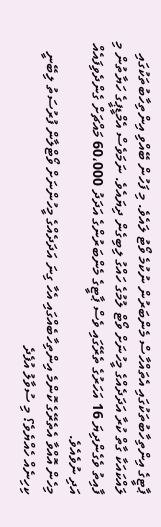ޕާޓީގެ އިންތިހާބުތަކުގައި އެތައްހާސް މެންބަރުން ނުކުމެ ވޯޓު ލައެވެ. މި ފަހުން ބޭއްވި އިންތިހާބުތަކުގައި ލައްކައަކާ ގާތް ކުރާ އަދަދެއްގެ މީހުނަށް ވޯޓް ލުމުގެ ހައްގު ލިބިގެން ދިޔައެވެ. ނަމަވެސް އެމްޑީޕީގެ ހަޔާތުން މި ފާއިތު ވެގެންދިޔަ 16 އަހަރުގެ ތެރޭގައި ވެސް ޕާޓީގެ މެންބަރުންގެ އަދަދު 60،000 މައްޗަށް ގެންދެވިފައެއް އަދި ނުވެއެވެ.
މިހެން އޮއްވާ އެތެރޭގެ ކޮންމެ އިންތިހާބެއްގައި އެހާ ގިނަ އަދަދެއްގެ މީހުންނަށް ވޯޓްލާން ފުރުސަތު ލިބޭނީ ކިހިނެއް ހެއްޔެވެ؟ މި ސުވާލު އުފެދެ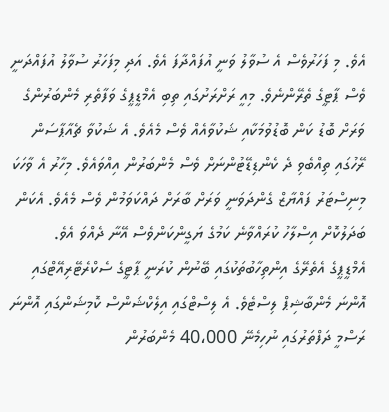އެވެ. މި ފަހަރުވެސް އެ ސުވާލު ވަނީ އުފައްދާފަ އެވެ. އަދި މިފަހަރު ސުވާލު އުފައްދަނީ ވެސް ޕާޓީގެ ތެރޭންނެވެ. މިއީ ރަށްރަށުގައި ތިބި އެމްޑީޕީގެ ވަފާތެރި މެންބަރުންގެ ވަރަށް ބޮޑު ކަން ބޮޑުވުމަކާއި ޝަކުވާއެއް ވެސް މެއެވެ. އެ ޝަކުވާ ޗެއާޕާސަން ރޭހުގައި ތިއްބެވި ދެ ކެންޑިޑޭޓުންނަށް ވެސް މެންބަރުން އިއްވައެވެ. މިހާރު އެ ވާހަކަ މިނިސްޓަރު ފައްޔާޒް ގެންދަވަނީ ވަރަށް ބާރަށް ދައްކަވަމުން ވެސް މެއެވެ. އެކަން ބަދަލުކޮށް އިސްލާހު ކުރައްވާނެ ކަމުގެ ޔަގީންކަންވެސް އޭނާ ދެއްވަ އެވެ.
އެމްޑީޕީގެ އެތެރޭގެ އިންތިހާބުތަކުގައި ބޭނުން ކުރަނީ ޕާޓީގެ ސެކްރެޓޭރިއޭޓްގައި އޮންނަ މެންބާޝިޕް ލިސްޓެވެ. އެ ލިސްޓްގައި އިލެކްޝަންސް ކޮމިޝަންގައި އޮންނަ ރަސްމީ ދަފްތަރުގައި ނުހިމެނޭ 40،000 މެންބަރުން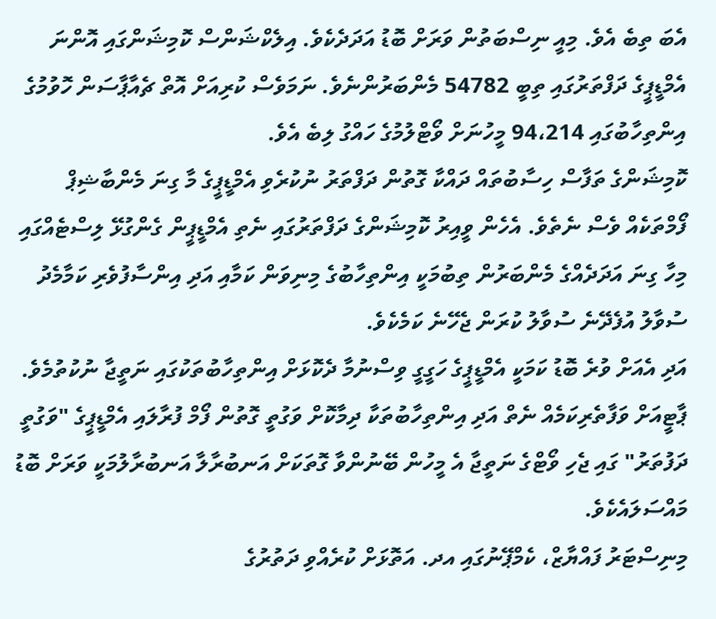އެބަ ތިބެ އެވެ. މިއީ ނިސްބަތުން ވަރަށް ބޮޑު އަދަދެކެވެ. އިލެކްޝަންސް ކޮމިޝަންގައި އޮންނަ އެމްޑީޕީގެ ދަފްތަރުގައި ތިބީ 54782 މެންބަރުންނެވެ. ނަމަވެސް ކުރިއަށް އޮތް ޗެއާޕާސަން ހޮވުމުގެ އިންތިހާބުގައި 94،214 މީހުނަށް ވޯޓްލުމުގެ ހައްގު ލިބެ އެވެ.
ކޮމިޝަންގެ ތަފާސް ހިސާބުތައް ދައްކާ ގޮތުން ދަފްތަރު ނުކުރެވި އެމްޑީޕީގެ މާ ގިނަ މެންބާޝިޕް ފޯމްތަކެއް ވެސް ނެތެވެ. އެހެން ވީއިރު ކޮމިޝަންގެ ދަފްތަރުގައި ނެތި އެމްޑީޕީން ގެންގުޅޭ ލިސްޓެއްގައި މިހާ ގިނަ އަދަދެއްގެ މެންބަރުން ތިބުމަކީ އިންތިހާބުގެ މިނިވަން ކަމާއި އަދި އިންސާފުވެރި ކަމާމެދު ސުވާލު އުފެދޭނެ ސުވާލު ކުރަން ޖެހޭނެ ކަމެކެވެ.
އަދި އެއަށް ވުރެ ބޮޑު ކަމަކީ އެމްޑީޕީގެ ހަގީގީ ވިސްނުމާ ދެކޮޅަށް އިންތިހާބުތަކުގައި ނަތީޖާ ނުކުތުމެވެ. ޕާޓީއަށް ވަފާތެރިކަމެއް ނެތް އަދި އިންތިހާބުތަކާ ދިމާކޮށް ވަގުތީ ގޮތުން ފޯމް ފުރާލައި އެމްޑީޕީގެ "ވަގުތީ ދަފުތަރު" ގައި ޖެހި ވޯޓްގެ ނަތީޖާ އެ މީހުން ބޭނުންވާ ގޮތަކަށް އަނބުރާލާ އަނބުރާލުމަކީ ވަރަށް ބޮޑު މައްސަލައެކެވެ.
މިނިސްޓަރު ފައްޔާޒް، ކެމްޕޭނުގައި އދ. އަތޮޅަށް ކުރެއްވި ދަތުރުގެ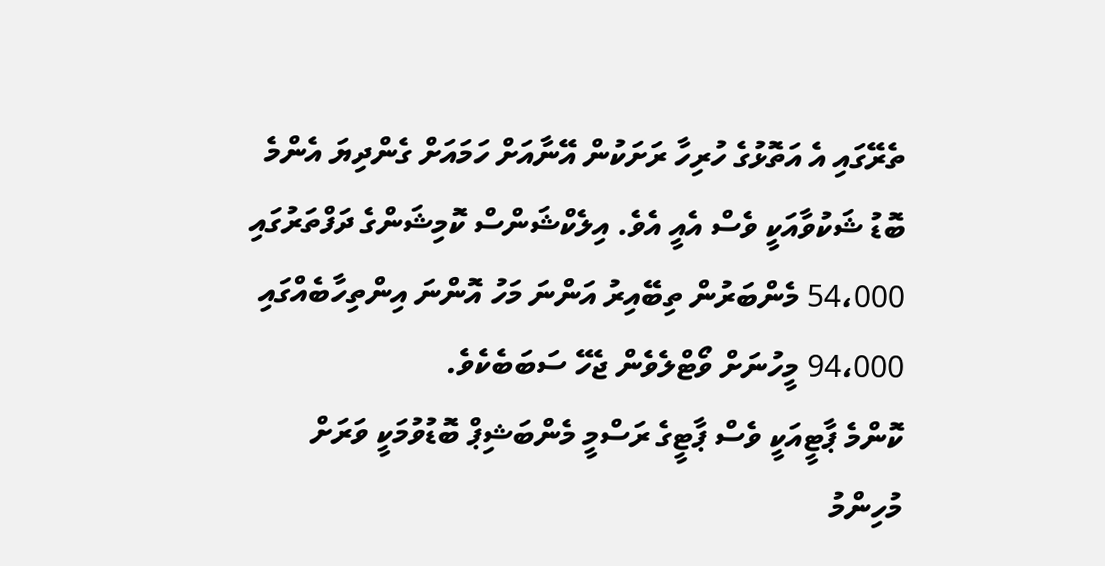ތެރޭގައި އެ އަތޮޅުގެ ހުރިހާ ރަށަކުން އޭނާއަށް ހަމައަށް ގެންދިޔަ އެންމެ ބޮޑު ޝަކުވާއަކީ ވެސް އެއީ އެވެ. އިލެކްޝަންސް ކޮމިޝަންގެ ދަފްތަރުގައި 54،000 މެންބަރުން ތިބޭއިރު އަންނަ މަހު އޮންނަ އިންތިހާބެއްގައި 94،000 މީހުނަށް ވޯޓްލެވެން ޖެހޭ ސަބަބެކެވެ.
ކޮންމެ ޕާޓީއަކީ ވެސް ޕާޓީގެ ރަސްމީ މެންބަޝިޕް ބޮޑުވުމަކީ ވަރަށް މުހިންމު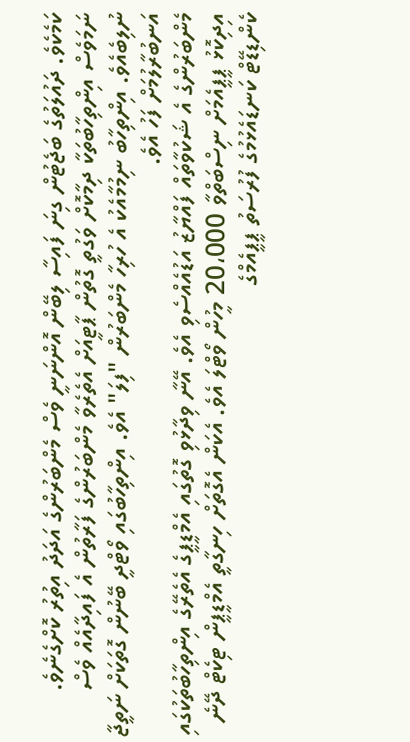ކަމެކެވެ. ދައުލަތުގެ ބަޖެޓުން ގިނަ ފައިސާ ލިބޭން އޮންނަނީ ވެސް މެންބަރުންގެ އަދަދު އިތުރު ކޮށްގެނެވެ. ނަމަވެސް އިންތިހާބުތަކާ ދިމާކޮށް ވަގުތީ ގޮތުން ޕާޓީއަށް އެތެރެވާ މެންބަރުންގެ ފަރާތުން އެ ފައިދާއެއް ވެސް ނުލިބެއެވެ. އިންތިހާބު ނިމުމާއެކު އެ ހުރިހާ މެންބަރުން "ފިލަ" އެވެ. އިންތިހާބުގައި ވޯޓްދީ ބޭނުން ގޮތަކަށް ނަތީޖާ އަނބުރާލުމަށް ފަހު އެވެ.
މެންބަރުންގެ އެ ޝަކުވާތައް ފައްޔާޒު އަޑުއެއްސެވި އެވެ. އޭނާ ވިދާޅުވި ގޮތުގައި އެމްޑީޕީގެ އެތެރޭގެ އިންތިހާބުތަކުގައި އިދިކޮޅު ޕީޕީއެމަށް ނިސްބަތްވާ 20،000 މީހުން ވޯޓްލަ އެވެ. އެކަން އެގޮތަށް ހިނގާތީ އެމްޑީޕީން ޓިކެޓް ދޭނެ ކެންޑިޑޭޓް ކަނޑައެޅުމުގެ ފުރުސަތު ޕީޕީއެމްގެ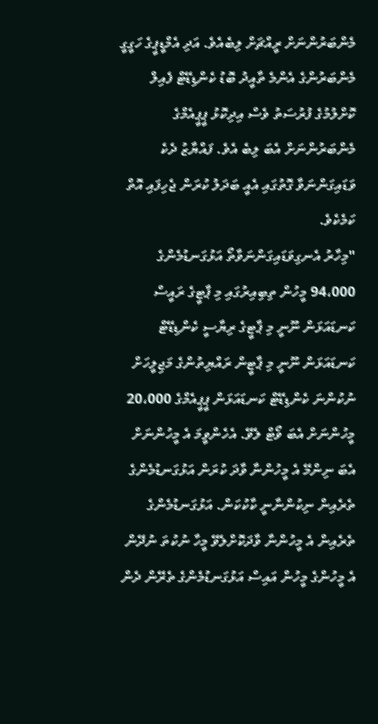މެންބަރުންނަށް ރީއްޗަށް ލިބެއެވެ. އަދި އެމްޑީޕީގެ ހަގީގީ މެންބަރުންގެ އެންމެ ތާއީދު ބޮޑު ކެންޑިޑޭޓް ފެއިލް ކޮށްލުމުގެ ފުރުސަތު ވެސް އިދިކޮޅު ޕީޕީއެމްގެ މެންބަރުންނަށް އެބަ ލިބެ އެވެ. ފައްޔާޒު ދެކެ ވަޑައިގަންނަވާ ގޮތުގައި އެއީ ބަދަލު ކުރަން ޖެހިފައި އޮތް ކަމެކެވެ.
"މިހާރު އެނގިވަޑައިގަންނަވާތޯ އަޅުގަނޑުމެންގެ 94،000 މީހުން ތިބިއިރުގައި މި ޕާޓީގެ ރައީސް ކަނޑައަޅަން ނޫނީ މި ޕާޓީގެ ރިޔާސީ ކެންޑިޑޭޓް ކަނޑައަޅަން ނޫނީ މި ޕާޓީން ރައްޔިތުންގެ މަޖިލީހަށް ނުކުންނަ ކެންޑިޑޭޓް ކަނޑައަޅަން ޕީޕީއެމްގެ 20،000 މީހުންނަށް އެބަ ވޯޓް ލެވޭ. އެހެންވީމަ އެ މީހުންނަށް އެބަ ނިންމޭ އެ މީހުންނާ ވާދަ ކުރަން އަޅުގަނޑުމެންގެ ތެރެއިން ނިކުންނާނީ ކާކުކަން. އަޅުގަނޑުމެންގެ ތެރެއިން އެ މީހުންނާ ވާދަކޮށްލެވޭ މީހާ ނުކުތަ ނުދޭން އެ މީހުންގެ މީހުން އައިސް އަޅުގަނޑުމެންގެ ތެރޭން ދެން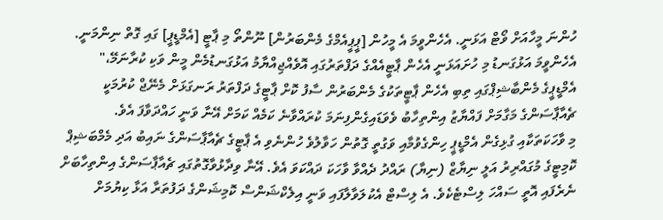ހުންނަ މީހާއަށް ވޯޓް އަޅަނީ. އެހެންވީމަ އެ މީހުން [ޕީޕީއެމްގެ މެންބަރުން] ނޫންތޯ މި ޕާޓީ [އެމްޑީޕީ] ގައި ގޮތް ނިންމަނީ. އެހެންވީމަ އަޅުގަނޑު މި ހުށައަޅަނީ އެހެން ޕާޓީއެއްގެ ދަފްތަރުގައި އޮވެއްޖިއްޔާމު އަޅުގަނޑުމެން މީން ވަކި ކުރާނަމޭ،"
އެމްޑީޕީގެ މެންބާޝިޕްގައި ތިބި އެހެން ޕާޓީތަކުގެ މެންބަރުން ސާފު ކޮށް ޕާޓީގެ ދަފްތަރު ރަނގަޅަށް މެނޭޖް ކުރުމަކީ ޗެއާޕާސަންގެ މަގާމަށް ފައްޔާޒު އިންތިހާބު ވެވަޑައިގެންފިނަމަ ކުރައްވާނެ ކަމެއް ކަމަށް އޭނާ ވަނީ ހައްދަވާފަ އެވެ.
މި ވާހަކަތަކާއި ގުޅިގެން އެމްޑީޕީ ހިންގެވުމާއި ވަގުތީ ގޮތުން ހަވާލުވެ ހުންނެވި އެ ޕާޓީގެ ޗެއާޕާސަންގެ ނައިބު އަދި މެމްބަޝިޕް ކޮމިޓީގެ މުގައްރިރު އަލީ ނިޔާޒް (ނިޔާ) ރައްދު ދެއްވާ ވާހަކަ ދައްކަވަ އެވެ. އޭނާ ވިދާޅުވާގޮތުގައި ޗެއާޕާސަންގެ އިންތިހާބަށް ނެރެފައި އޮތީ ސައްހަ ލިސްޓެކެވެ. އެ ލިސްޓް އެކުލަވާލާފައި ވަނީ އިލެކްޝަންސް ކޮމިޝަންގެ ދަފުތަރާ އަޅާ ކިޔުމަށް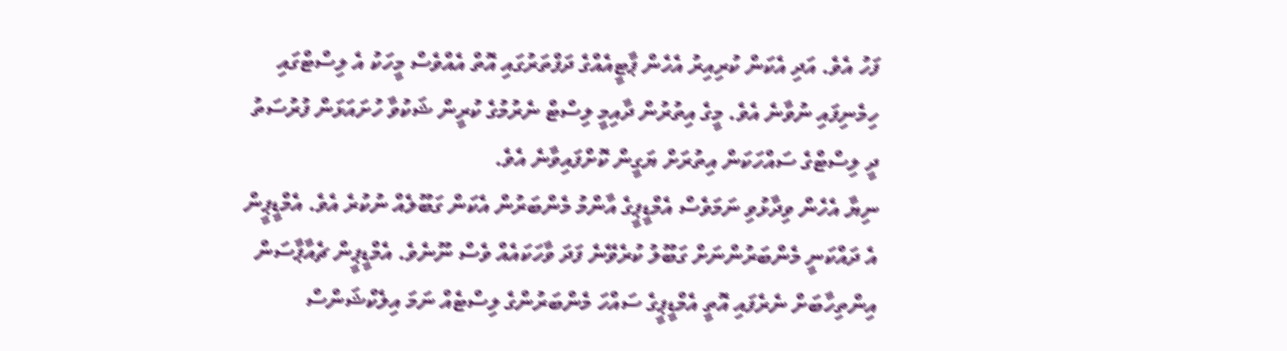ފަހު އެވެ. އަދި އެކަން ކުރިއިރު އެހެން ޕާޓީއެއްގެ ދަފްތަރުގައި އޮތް އެއްވެސް މީހަކު އެ ލިސްޓްގައި ހިމެނިފައި ނުވާނެ އެވެ. މީގެ އިތުރުން ދާއިމީ ލިސްޓް ނެރުމުގެ ކުރީން ޝަކުވާ ހުށައަޅަން ފުރުސަތު ދީ ލިސްޓްގެ ސައްހަކަން އިތުރަށް ޔަގީން ކޮށްފައިވާނެ އެވެ.
ނިޔާ އެހެން ވިދާޅުވި ނަމަވެސް އެމްޑީޕީގެ އާންމު މެންބަރުން އެކަން ގަބޫލެއް ނުކުރެ އެވެ. އެމްޑީޕީން އެ ދައްކަނީ މެންބަރުންނަށް ގަބޫލު ކުރެވޭނެ ފަދަ ވާހަކައެއް ވެސް ނޫނެވެ. އެމްޑީޕީން ޗެއާޕާސަން އިންތިހާބަށް ނެރެފައި އޮތީ އެމްޑީޕީގެ ސައްހަ މެންބަރުންގެ ލިސްޓެއް ނަމަ އިލެކްޝަންސް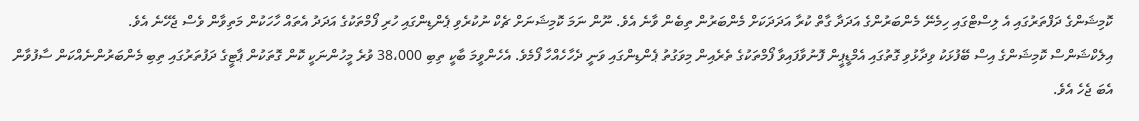ކޮމިޝަންގެ ދަފްތަރުގައި އެ ލިސްޓްގައި ހިމެނޭ މެންބަރުންގެ އަދަދާ ގާތް ކުރާ އަދަދަކަށް މެންބަރުން ތިބެން ވާނެ އެވެ. ނޫން ނަމަ ކޮމިޝަނަށް ޗެކް ނުކުރެވި ޕެންޑިންގައި ހުރި ފޯމްތަކުގެ އަދަދު އެތައް ހާހަކުން މަތިވާން ވެސް ޖެހޭނެ އެވެ.
އިލެކްޝަންސް ކޮމިޝަންގެ އިސް ބޭފުޅަކު ވިދާޅުވި ގޮތުގައި އެމްޑީޕީން ފޮނުވާފައިވާ ފޯމްތަކުގެ ތެރެއިން މިވަގުތު ޕެންޑިންގައި ވަނީ ދެހާހެއްހާ ފޯމެވެ. އެހެންވީމަ ބާކީ ތިބި 38،000 ވުރެ މީހުންނަކީ ކޮން ގޮތަކުން ޕާޓީގެ ދަފުތަރުގައި ތިބި މެންބަރުންނެއްކަން ސާފުވާން އެބަ ޖެހެ އެވެ.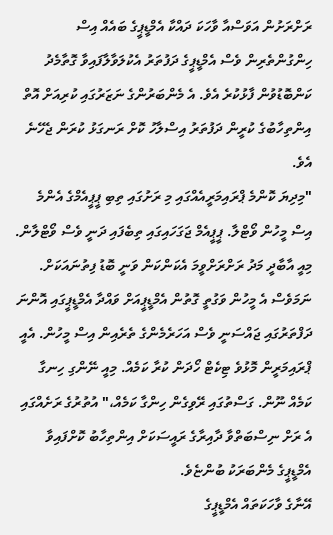ރަށްރަށުން އަވަސްއާ ވާހަކަ ދައްކާ އެމްޑީޕީގެ ބައެއް އިސް ހިންގުންތެރިން ވެސް އެމްޑީޕީގެ ދަފުތަރު އެކުލަވާލާފައިވާ ގޮތާމެދު ކަންބޮޑުވުން ފާޅުކުރެ އެވެ. އެ މެންބަރުންގެ ނަޒަރުގައި ކުރިއަށް އޮތް އިންތިހާބުގެ ކުރީން ދަފުތަރު އިސްލާހު ކޮށް ރަނގަޅު ކުރަން ޖެހޭނެ އެވެ.
"މިދިޔަ ކޮންމެ ޕްރައިމަރީއެއްގައި މި ރަށުގައި ތިބި ޕީޕީއެމްގެ އެންމެ އިސް މީހުން ވޯޓްލާ. ޕީޕީއެމް ޖަގަހައިގައި ތިބެފައި ދަނީ ވެސް ވޯޓްލާން. މިއީ އާބާދީ މަދު ރަށްރަށްވީމަ އެކަންކަން ވަނީ ބޮޑު ފިތުނައަކަށް. ނަމަވެސް އެ މީހުން ވަގުތީ ގޮތުން އެމްޑީޕީއަށް ވައްދާ އެމްޑީޕީގައި އޮންނަ ދަފްތަރުގައި ޖައްސަނީ ވެސް އަހަރެމެންގެ ތެރެއިން އިސް މީހުން. އެއީ ޕްރައިމަރީން މޮޅުވެ ޓިކެޓް ހޯދަން ކުރާ ކަމެއް. މިއީ ނޭންގި ހިނގާ ކަމެއް ނޫން. ގަސްތުގައި ރޭވިގެން ހިންގާ ކަމެއް،" އުތުރުގެ ރަށެއްގައި އެ ރަށް ނިސްބަތްވާ ދާއިރާގެ ރައީސަކަށް އިންތިހާބު ކޮށްފައިވާ އެމްޑީޕީގެ މެންބަރަކު ބުންޏެވެ.
އޭނާގެ ވާހަކަތައް އެމްޑީޕީގެ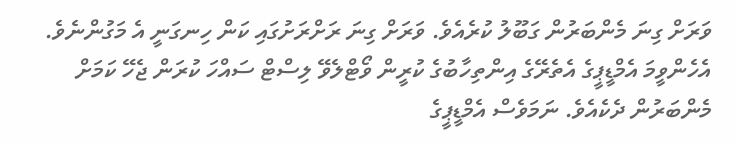ވަރަށް ގިނަ މެންބަރުން ގަބޫލު ކުރެއެވެ. ވަރަށް ގިނަ ރަށްރަށުގައި ކަން ހިނގަނީ އެ މަގުންނެވެ. އެހެންވީމަ އެމްޑީޕީގެ އެތެރޭގެ އިންތިހާބުގެ ކުރީން ވޯޓްލެވޭ ލިސްޓް ސައްހަ ކުރަން ޖެހޭ ކަމަށް މެންބަރުން ދެކެއެވެ. ނަމަވެސް އެމްޑީޕީގެ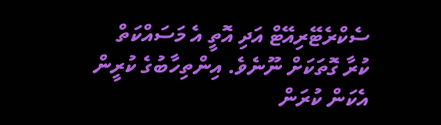ސެކްރެޓޭރިއޭޓް އަދި އޮތީ އެ މަސައްކަތް ކުރާ ގޮތަކަށް ނޫނެވެ. އިންތިހާބުގެ ކުރީން އެކަން ކުރަން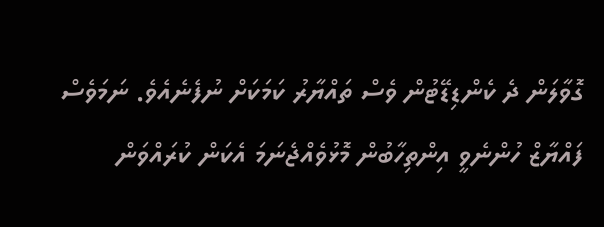ގޮވާލަން ދެ ކެންޑިޑޭޓުން ވެސް ތައްޔާރު ކަމަކަށް ނުފެނެއެވެ. ނަމަވެސް ފައްޔާޒް ހުންނެވީ އިންތިހާބުން މޮޅުވެއްޖެނަމަ އެކަން ކުރައްވަން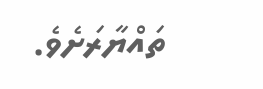ތައްޔާރަށެވެ.